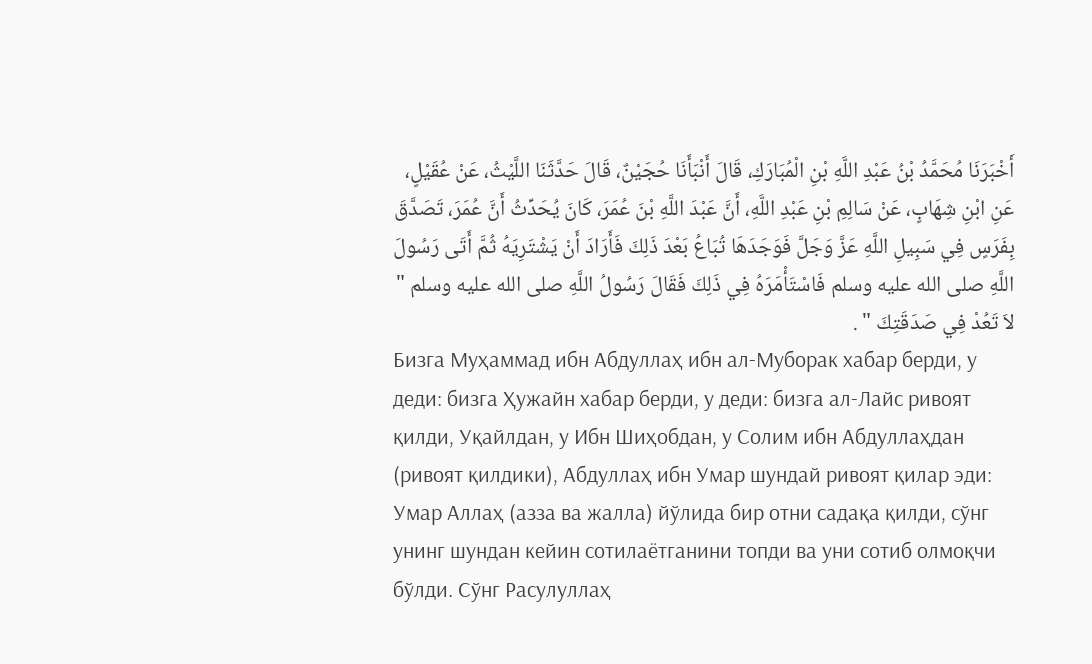أَخْبَرَنَا مُحَمَّدُ بْنُ عَبْدِ اللَّهِ بْنِ الْمُبَارَكِ، قَالَ أَنْبَأَنَا حُجَيْنٌ، قَالَ حَدَّثَنَا اللَّيْثُ، عَنْ عُقَيْلٍ، عَنِ ابْنِ شِهَابٍ، عَنْ سَالِمِ بْنِ عَبْدِ اللَّهِ، أَنَّ عَبْدَ اللَّهِ بْنَ عُمَرَ، كَانَ يُحَدِّثُ أَنَّ عُمَرَ، تَصَدَّقَ بِفَرَسٍ فِي سَبِيلِ اللَّهِ عَزَّ وَجَلَّ فَوَجَدَهَا تُبَاعُ بَعْدَ ذَلِكَ فَأَرَادَ أَنْ يَشْتَرِيَهُ ثُمَّ أَتَى رَسُولَ اللَّهِ صلى الله عليه وسلم فَاسْتَأْمَرَهُ فِي ذَلِكَ فَقَالَ رَسُولُ اللَّهِ صلى الله عليه وسلم " لاَ تَعُدْ فِي صَدَقَتِكَ " .
Бизга Муҳаммад ибн Абдуллаҳ ибн ал-Муборак хабар берди, у деди: бизга Ҳужайн хабар берди, у деди: бизга ал-Лайс ривоят қилди, Уқайлдан, у Ибн Шиҳобдан, у Солим ибн Абдуллаҳдан (ривоят қилдики), Абдуллаҳ ибн Умар шундай ривоят қилар эди: Умар Аллаҳ (азза ва жалла) йўлида бир отни садақа қилди, сўнг унинг шундан кейин сотилаётганини топди ва уни сотиб олмоқчи бўлди. Сўнг Расулуллаҳ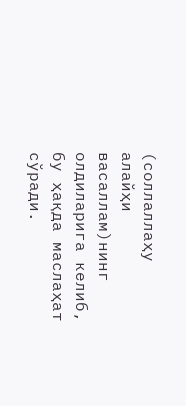(соллаллаҳу алайҳи васаллам)нинг олдиларига келиб, бу ҳақда маслаҳат сўради.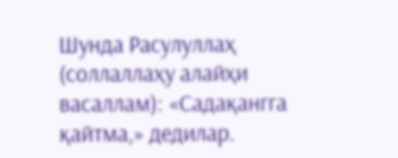Шунда Расулуллаҳ (соллаллаҳу алайҳи васаллам): «Садақангга қайтма,» дедилар.